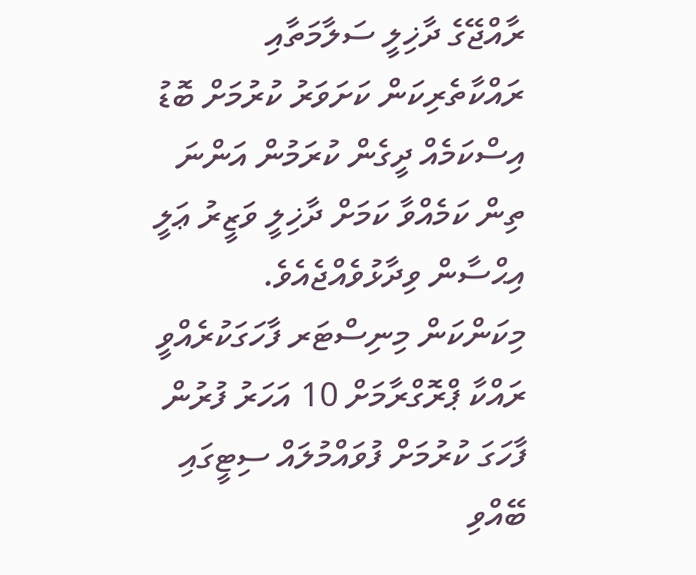ރާއްޖޭގެ ދާޚިލީ ސަލާމަތާއި ރައްކާތެރިކަން ކަށަވަރު ކުރުމަށް ބޮޑު އިސްކަމެއް ދީގެން ކުރަމުން އަންނަ ތިން ކަމެއްވާ ކަމަށް ދާޚިލީ ވަޒީރު ޢަލީ އިޙްސާން ވިދާޅުވެއްޖެއެވެ.
މިކަންކަން މިނިސްޓަރ ފާހަގަކުރެއްވީ ރައްކާ ޕްރޮގްރާމަށް 10 އަހަރު ފުރުން ފާހަގަ ކުރުމަށް ފުވައްމުލައް ސިޓީގައި ބޭއްވި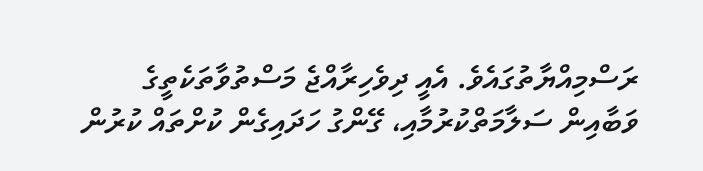ރަސްމިއްޔާތުގައެވެ. އެއީ ދިވެހިރާއްޖެ މަސްތުވާތަކެތީގެ ވަބާއިން ސަލާމަތްކުރުމާއި، ގޭންގު ހަދައިގެން ކުށްތައް ކުރުން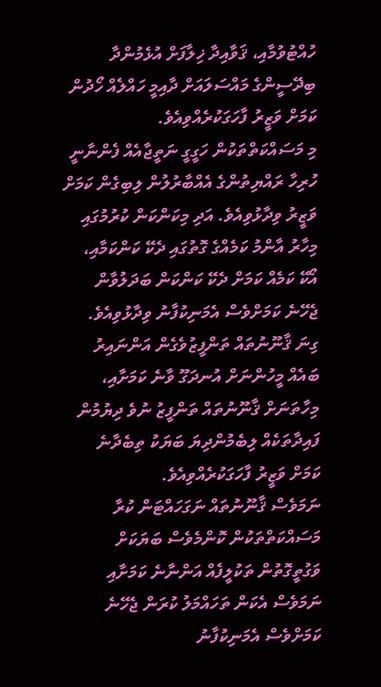ހުއްޓުވުމާއި، ޤަވާއިދާ ޚިލާފަށް އުޅެމުންދާ ބިދޭސީންގެ މައްސަލައަށް ދާއިމީ ހައްލެއް ހޯދުން ކަމަށް ވަޒީރު ފާހަގަކުރެއްވިއެވެ.
މި މަސައްކަތްތަކުން ހަގީގީ ނަތީޖާއެއް ފެންނާނީ ހުރިހާ ރައްޔިތުންގެ އެއްބާރުލުން ލިބިގެން ކަމަށް ވަޒީރު ވިދާޅުވިއެވެ. އަދި މިކަންކަން ކުރުމުގައި މިހާރު އާންމު ކަމެއްގެ ގޮތުގައި ދެކޭ ކަންކަމާއި، އޯކޭ ކަމެއް ކަމަށް ދެކޭ ކަންކަން ބަދަލުވާން ޖެހޭނެ ކަމަށްވެސް އެމަނިކުފާނު ވިދާޅުވިއެވެ.
ގިނަ ޤާނޫނުތައް ތަންފީޒުވެގެން އަންނައިރު ބައެއް މީހުންނަށް އުނދަގޫ ވާނެ ކަމަށާއި، މިހާތަނަށް ޤާނޫނުތައް ތަންފީޒު ނުވެ ދިޔުމުން ފައިދާތަކެއް ލިބެމުންދިޔަ ބަޔަކު ތިބެދާނެ ކަމަށް ވަޒީރު ފާހަގަކުރެއްވިއެވެ.
ނަމަވެސް ޤާނޫނުތައް ނަގަހައްޓަން ކުރާ މަސައްކަތްތަކުން ކޮންމެވެސް ބަޔަކަށް ވަގުތީގޮތުން ތަކުލީފެއް އަންނާނެ ކަމަށާއި ނަމަވެސް އެކަން ތަހައްމަލު ކުރަން ޖެހޭނެ ކަމަށްވެސް އެމަނިކުފާނު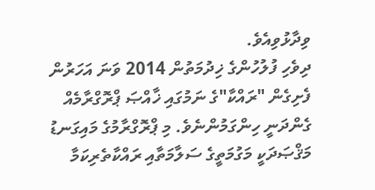ވިދާޅުވިއެވެ.
ދިވެހި ފުލުހުންގެ ޚިދުމަތުން 2014 ވަނަ އަހަރުން ފެށިގެން "ރައްކާ"ގެ ނަމުގައި ޚާއްޞަ ޕްރޮގްރާމެއް ގެންދަނީ ހިންގަމުންނެވެ. މި ޕްރޮގްރާމުގެ މައިގަނޑު މަޤްޞަދަކީ މަގުމަތީގެ ސަލާމަތާއި ރައްކާތެރިކަމާ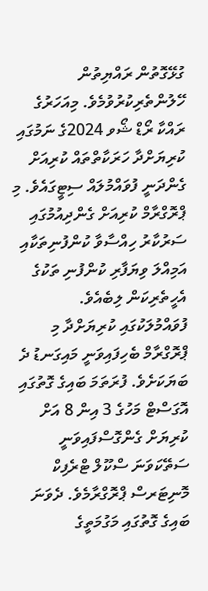ގުޅޭގޮތުން ރައްޔިތުން ހޭލުންތެރިކުރުވުމެވެ. މިއަހަރުގެ ރައްކާ ރޯޑް ޝޯވ 2024ގެ ނަމުގައި ކުރިޔަށްދާ ހަރަކާތްތައް ކުރިއަށް ގެންދަނީ ފުވައްމުލައް ސިޓީގައެވެ. މި ޕްރޮގްރާމް ކުރިއަށް ގެންދިއުމުގައި ސަރުކާރު ހިއްސާވާ ކުންފުނިތަކާއި އަމިއްލަ ވިޔަފާރި ކުންފުނި ތަކުގެ އެހީތެރިކަން ލިބެއެވެ.
ފުވައްމުލަކުގައި ކުރިޔަށްދާ މި ޕްރޮގްރާމް ބެހިފައިވަނީ މައިގަނޑު ދެ ބަޔަކަށެވެ. ފުރަތަމަ ބައިގެ ގޮތުގައި އޮގަސްޓް މަހުގެ 3 އިން 8 އަށް ކުރިޔަށް ގެންގޮސްފައިވަނީ ސަތޭކަވަނަ ސްކޫލް ޓްރެފިކް މޮނިޓަރސް ޕްރޮގްރާމެވެ. ދެވަނަ ބައިގެ ގޮތުގައި މަގުމަތީގެ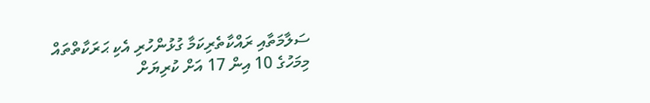ސަލާމަތާއި ރައްކާތެރިކަމާ ގުޅުންހުރި އެކި ޙަރަކާތްތައް މިމަހުގެ 10 އިން 17 އަށް ކުރިޔަށް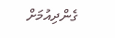ގެންދިއުމަށް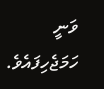ވަނީ ހަމަޖެހިފައެވެ.